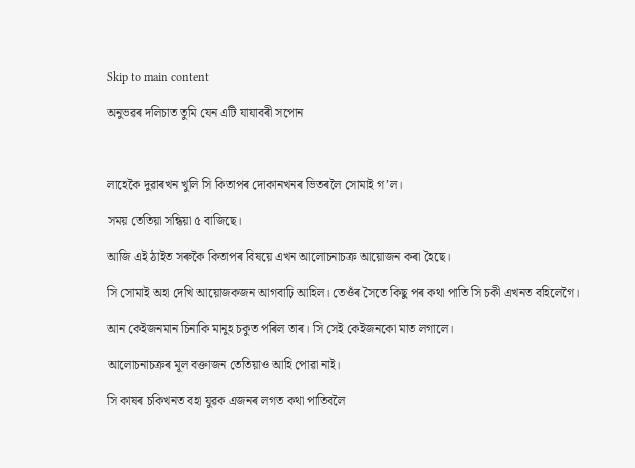Skip to main content

অনুভৱৰ দলিচাত তুমি যেন এটি যাযাবৰী সপোন



লাহেকৈ দুৱাৰখন খুলি সি কিতাপৰ দোকানখনৰ ভিতৰলৈ সোমাই গ’ল।

সময় তেতিয়া সন্ধিয়া ৫ বাজিছে।

আজি এই ঠাইত সৰুকৈ কিতাপৰ বিষয়ে এখন আলোচনাচক্ৰ আয়োজন কৰা হৈছে।

সি সোমাই অহা দেখি আয়োজকজন আগবাঢ়ি আহিল। তেওঁৰ সৈতে কিছু পৰ কথা পাতি সি চকী এখনত বহিলেগৈ।

আন কেইজনমান চিনাকি মানুহ চকুত পৰিল তাৰ। সি সেই কেইজনকো মাত লগালে।

আলোচনাচক্ৰৰ মূল বক্তাজন তেতিয়াও আহি পোৱা নাই।

সি কাষৰ চকিখনত বহা যুৱক এজনৰ লগত কথা পাতিবলৈ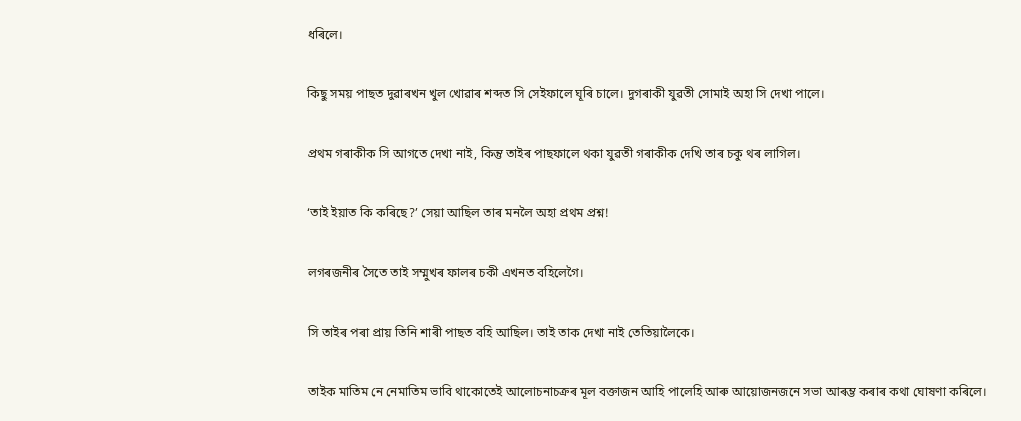ধৰিলে।

কিছু সময় পাছত দুৱাৰখন খুল খোৱাৰ শব্দত সি সেইফালে ঘূৰি চালে। দুগৰাকী যুৱতী সোমাই অহা সি দেখা পালে।

প্ৰথম গৰাকীক সি আগতে দেখা নাই, কিন্তু তাইৰ পাছফালে থকা যুৱতী গৰাকীক দেখি তাৰ চকু থৰ লাগিল।

‘তাই ইয়াত কি কৰিছে?’ সেয়া আছিল তাৰ মনলৈ অহা প্ৰথম প্ৰশ্ন!

লগৰজনীৰ সৈতে তাই সম্মুখৰ ফালৰ চকী এখনত বহিলেগৈ।

সি তাইৰ পৰা প্ৰায় তিনি শাৰী পাছত বহি আছিল। তাই তাক দেখা নাই তেতিয়ালৈকে।

তাইক মাতিম নে নেমাতিম ভাবি থাকোতেই আলোচনাচক্ৰৰ মূল বক্তাজন আহি পালেহি আৰু আয়োজনজনে সভা আৰম্ভ কৰাৰ কথা ঘোষণা কৰিলে।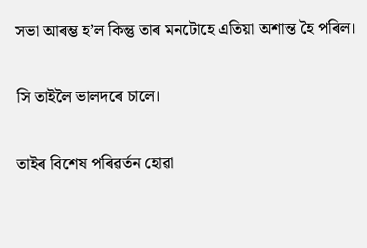সভা আৰম্ভ হ’ল কিন্তু তাৰ মনটোহে এতিয়া অশান্ত হৈ পৰিল।

সি তাইলৈ ভালদৰে চালে।

তাইৰ বিশেষ পৰিৱৰ্তন হোৱা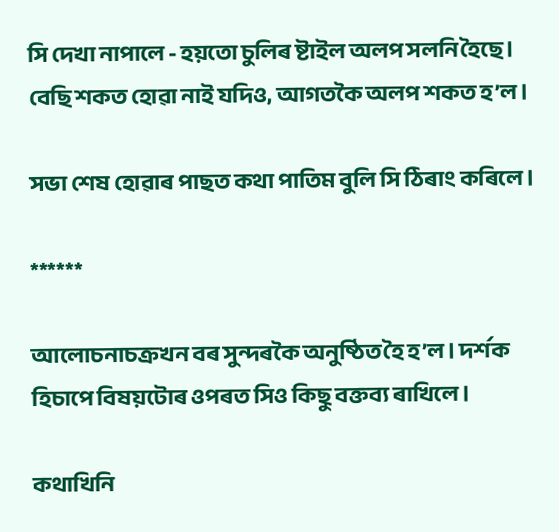সি দেখা নাপালে - হয়তো চুলিৰ ষ্টাইল অলপ সলনি হৈছে। বেছি শকত হোৱা নাই যদিও, আগতকৈ অলপ শকত হ’ল।

সভা শেষ হোৱাৰ পাছত কথা পাতিম বুলি সি ঠিৰাং কৰিলে।

******

আলোচনাচক্ৰখন বৰ সুন্দৰকৈ অনুষ্ঠিত হৈ হ’ল। দৰ্শক হিচাপে বিষয়টোৰ ওপৰত সিও কিছু বক্তব্য ৰাখিলে।

কথাখিনি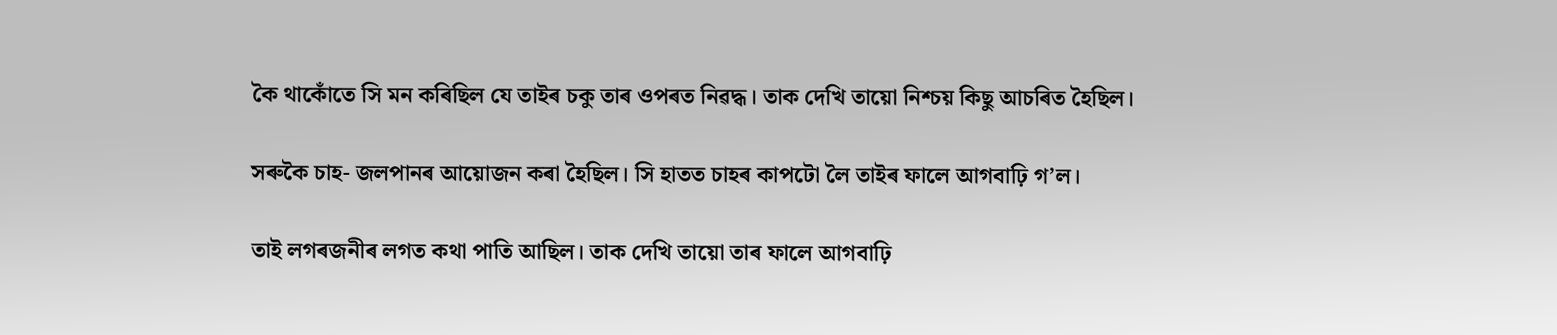কৈ থাকোঁতে সি মন কৰিছিল যে তাইৰ চকু তাৰ ওপৰত নিৱদ্ধ। তাক দেখি তায়ো নিশ্চয় কিছু আচৰিত হৈছিল।

সৰুকৈ চাহ- জলপানৰ আয়োজন কৰা হৈছিল। সি হাতত চাহৰ কাপটো লৈ তাইৰ ফালে আগবাঢ়ি গ’ল।

তাই লগৰজনীৰ লগত কথা পাতি আছিল। তাক দেখি তায়ো তাৰ ফালে আগবাঢ়ি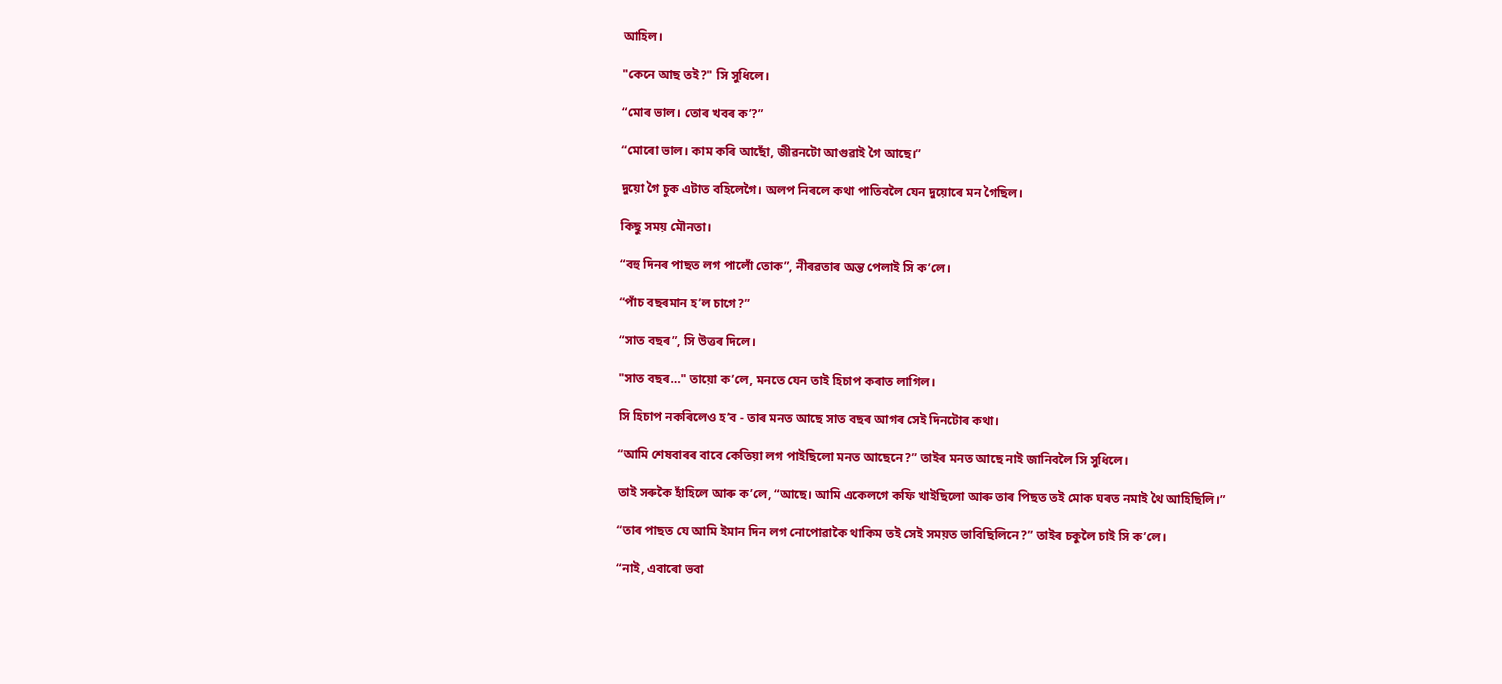আহিল।

"কেনে আছ তই?" সি সুধিলে।

“মোৰ ভাল। তোৰ খবৰ ক’?”

“মোৰো ভাল। কাম কৰি আছোঁ, জীৱনটো আগুৱাই গৈ আছে।”

দুয়ো গৈ চুক এটাত বহিলেগৈ। অলপ নিৰলে কথা পাতিবলৈ যেন দুয়োৰে মন গৈছিল।

কিছু সময় মৌনতা।

“বহু দিনৰ পাছত লগ পালোঁ তোক”, নীৰৱতাৰ অন্ত পেলাই সি ক’লে।

“পাঁচ বছৰমান হ’ল চাগে?”

“সাত বছৰ”, সি উত্তৰ দিলে।

"সাত বছৰ…" তায়ো ক’লে, মনতে যেন তাই হিচাপ কৰাত লাগিল।

সি হিচাপ নকৰিলেও হ’ব - তাৰ মনত আছে সাত বছৰ আগৰ সেই দিনটোৰ কথা।

“আমি শেষবাৰৰ বাবে কেতিয়া লগ পাইছিলো মনত আছেনে?” তাইৰ মনত আছে নাই জানিবলৈ সি সুধিলে।

তাই সৰুকৈ হাঁহিলে আৰু ক’লে, “আছে। আমি একেলগে কফি খাইছিলো আৰু তাৰ পিছত তই মোক ঘৰত নমাই থৈ আহিছিলি।”

“তাৰ পাছত যে আমি ইমান দিন লগ নোপোৱাকৈ থাকিম তই সেই সময়ত ভাবিছিলিনে?” তাইৰ চকুলৈ চাই সি ক’লে।

“নাই, এবাৰো ভবা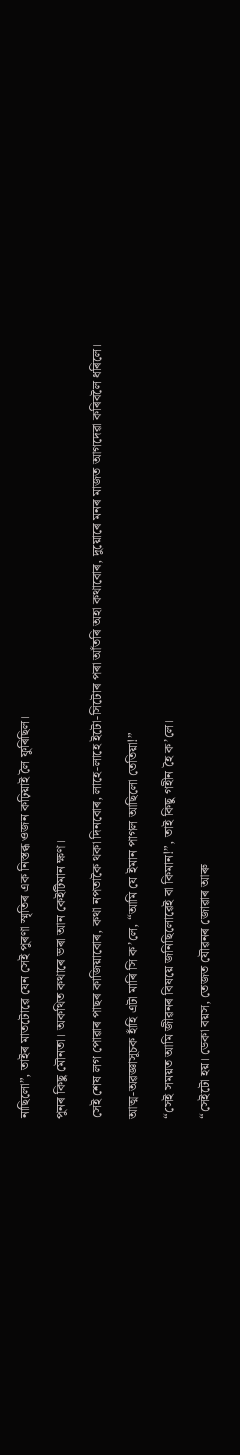নাছিলো”, তাইৰ মাতটোৱে যেন সেই পুৰণা স্মৃতিৰ এক নিস্তব্ধ ওজন কঢ়িয়াই লৈ ফুৰিছিল।

পুনৰ কিছু মৌনতা। অকথিত কথাৰে ভৰা আন কেইটিমান ক্ষণ।

সেই শেষ লগ পোৱাৰ পাছৰ কাজিয়াবোৰ, কথা নপতাকৈ থকা দিনবোৰ, লাহে-লাহে ইটো-সিটোৰ পৰা আঁতৰি অহা কথাবোৰ, দুয়োৰে মনৰ মাজত আগদেৱা কৰিবলৈ ধৰিলে।

আত্ম-অৱজ্ঞাসূচক হাঁহি এটা মাৰি সি ক’লে, “আমি যে ইমান পাগল আছিলো তেতিয়া!”

“সেই সময়ত আমি জীৱনৰ বিষয়ে জনিছিলোৱেই বা কিমান!”, তাই কিছু গহীন হৈ ক’লে।

“সেইটো হয়। ডেকা বয়স, তেজত যৌৱনৰ জোৱাৰ আৰু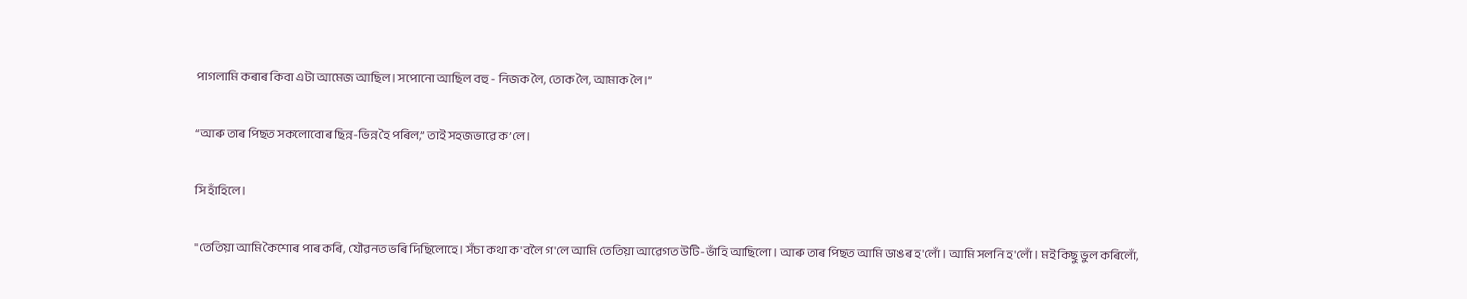পাগলামি কৰাৰ কিবা এটা আমেজ আছিল। সপোনো আছিল বহু - নিজক লৈ, তোক লৈ, আমাক লৈ।”

“আৰু তাৰ পিছত সকলোবোৰ ছিন্ন-ভিন্ন হৈ পৰিল,” তাই সহজভাৱে ক’লে।

সি হাঁহিলে।

"তেতিয়া আমি কৈশোৰ পাৰ কৰি, যৌৱনত ভৰি দিছিলোহে। সঁচা কথা ক'বলৈ গ'লে আমি তেতিয়া আৱেগত উটি-ভাঁহি আছিলো। আৰু তাৰ পিছত আমি ডাঙৰ হ'লোঁ। আমি সলনি হ'লোঁ। মই কিছু ভুল কৰিলোঁ,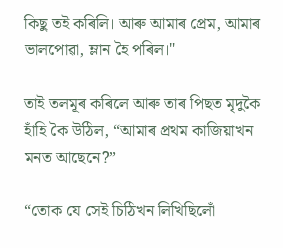কিছু তই কৰিলি। আৰু আমাৰ প্ৰেম, আমাৰ ভালপোৱা, ম্লান হৈ পৰিল।"

তাই তলমূৰ কৰিলে আৰু তাৰ পিছত মৃদুকৈ হাঁহি কৈ উঠিল, “আমাৰ প্ৰথম কাজিয়াখন মনত আছেনে?”

“তোক যে সেই চিঠিখন লিখিছিলোঁ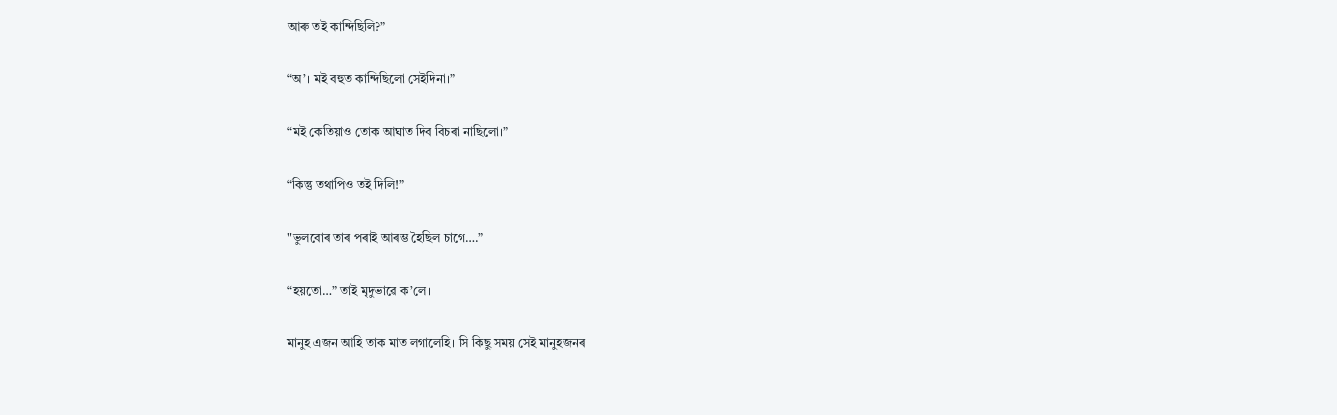আৰু তই কান্দিছিলি?”

“অ’। মই বহুত কান্দিছিলো সেইদিনা।”

“মই কেতিয়াও তোক আঘাত দিব বিচৰা নাছিলো।”

“কিন্তু তথাপিও তই দিলি!”

"ভুলবোৰ তাৰ পৰাই আৰম্ভ হৈছিল চাগে….”

“হয়তো…” তাই মৃদুভাৱে ক’লে।

মানুহ এজন আহি তাক মাত লগালেহি। সি কিছু সময় সেই মানুহজনৰ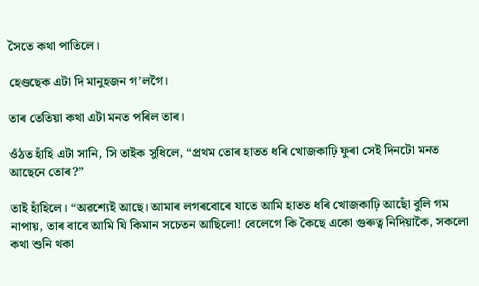সৈতে কথা পাতিলে।

হেণ্ডছেক এটা দি মানুহজন গ’লগৈ।

তাৰ তেতিয়া কথা এটা মনত পৰিল তাৰ।

ওঁঠত হাঁহি এটা সানি, সি তাইক সুধিলে, “প্ৰথম তোৰ হাতত ধৰি খোজকাঢ়ি ফুৰা সেই দিনটো মনত আছেনে তোৰ?”

তাই হাঁহিলে। “অৱশ্যেই আছে। আমাৰ লগৰবোৰে যাতে আমি হাতত ধৰি খোজকাঢ়ি আছোঁ বুলি গম নাপায়, তাৰ বাবে আমি যি কিমান সচেতন আছিলো! বেলেগে কি কৈছে একো গুৰুত্ব নিদিয়াকৈ, সকলো কথা শুনি থকা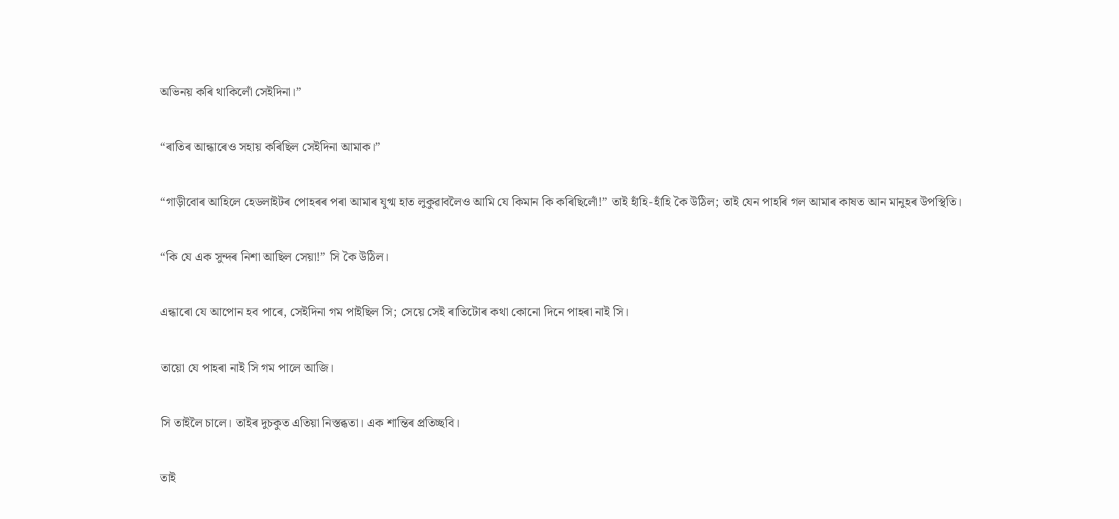অভিনয় কৰি থাকিলোঁ সেইদিনা।”

“ৰাতিৰ আন্ধাৰেও সহায় কৰিছিল সেইদিনা আমাক।”

“গাড়ীবোৰ আহিলে হেডলাইটৰ পোহৰৰ পৰা আমাৰ যুগ্ম হাত লুকুৱাবলৈও আমি যে কিমান কি কৰিছিলোঁ!” তাই হাঁহি-হাঁহি কৈ উঠিল; তাই যেন পাহৰি গল আমাৰ কাষত আন মানুহৰ উপস্থিতি।

“কি যে এক সুন্দৰ নিশা আছিল সেয়া!” সি কৈ উঠিল।

এন্ধাৰো যে আপোন হব পাৰে, সেইদিনা গম পাইছিল সি; সেয়ে সেই ৰাতিটোৰ কথা কোনো দিনে পাহৰা নাই সি।

তায়ো যে পাহৰা নাই সি গম পালে আজি।

সি তাইলৈ চালে। তাইৰ দুচকুত এতিয়া নিস্তব্ধতা। এক শান্তিৰ প্ৰতিচ্ছবি।

তাই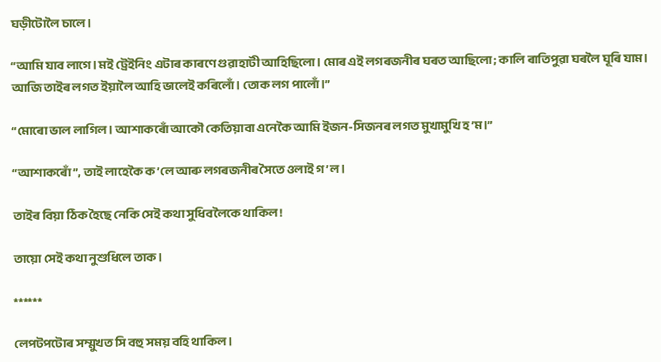ঘড়ীটোলৈ চালে।

“আমি যাব লাগে। মই ট্ৰেইনিং এটাৰ কাৰণে গুৱাহাটী আহিছিলো। মোৰ এই লগৰজনীৰ ঘৰত আছিলো; কালি ৰাতিপুৱা ঘৰলৈ ঘূৰি যাম। আজি তাইৰ লগত ইয়ালৈ আহি ভালেই কৰিলোঁ। তোক লগ পালোঁ।”

“মোৰো ভাল লাগিল। আশাকৰোঁ আকৌ কেতিয়াবা এনেকৈ আমি ইজন-সিজনৰ লগত মুখামুখি হ’ম।”

“আশাকৰোঁ”, তাই লাহেকৈ ক’লে আৰু লগৰজনীৰ সৈতে ওলাই গ’ল।

তাইৰ বিয়া ঠিক হৈছে নেকি সেই কথা সুধিবলৈকে থাকিল!

তায়ো সেই কথা নুশুধিলে তাক।

******

লেপটপটোৰ সম্মুখত সি বহু সময় বহি থাকিল।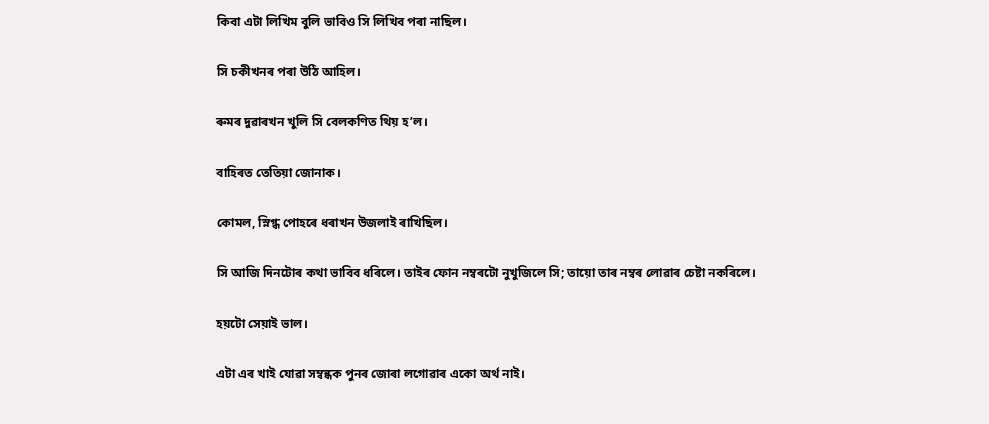কিবা এটা লিখিম বুলি ভাবিও সি লিখিব পৰা নাছিল।

সি চকীখনৰ পৰা উঠি আহিল।

ৰুমৰ দুৱাৰখন খুলি সি বেলকণিত থিয় হ’ল।

বাহিৰত তেতিয়া জোনাক।

কোমল, স্নিগ্ধ পোহৰে ধৰাখন উজলাই ৰাখিছিল।

সি আজি দিনটোৰ কথা ভাবিব ধৰিলে। তাইৰ ফোন নম্বৰটো নুখুজিলে সি; তায়ো তাৰ নম্বৰ লোৱাৰ চেষ্টা নকৰিলে।

হয়টো সেয়াই ভাল।

এটা এৰ খাই যোৱা সম্বন্ধক পুনৰ জোৰা লগোৱাৰ একো অৰ্থ নাই।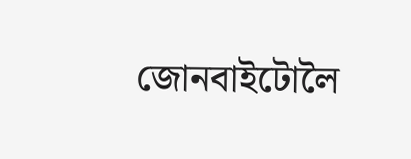জোনবাইটোলৈ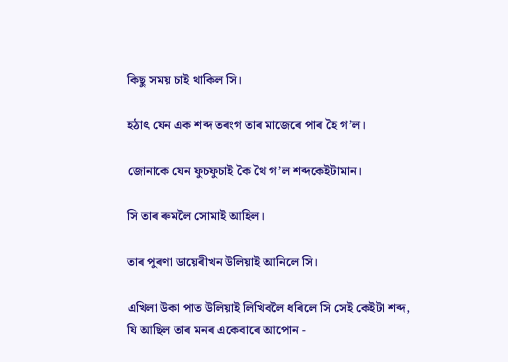কিছু সময় চাই থাকিল সি।

হঠাৎ যেন এক শব্দ তৰংগ তাৰ মাজেৰে পাৰ হৈ গ’ল।

জোনাকে যেন ফুচফুচাই কৈ থৈ গ’ল শব্দকেইটামান।

সি তাৰ ৰুমলৈ সোমাই আহিল।

তাৰ পুৰণা ডায়েৰীখন উলিয়াই আনিলে সি।

এখিলা উকা পাত উলিয়াই লিখিবলৈ ধৰিলে সি সেই কেইটা শব্দ, যি আছিল তাৰ মনৰ একেবাৰে আপোন -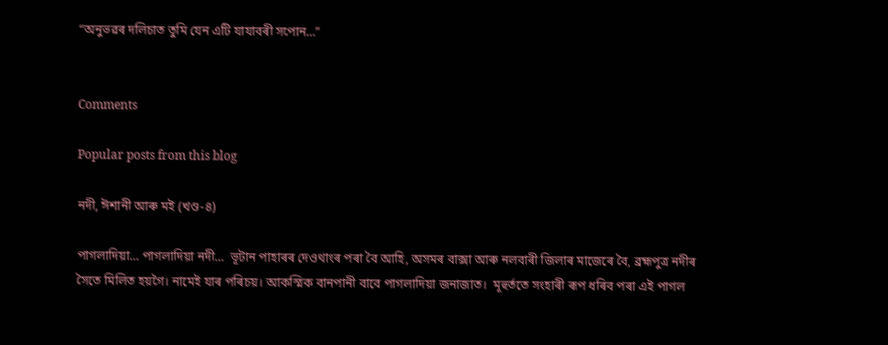“অনুভৱৰ দলিচাত তুমি যেন এটি যাযাবৰী সপোন…”


Comments

Popular posts from this blog

নদী, ঈশানী আৰু মই (খণ্ড-৪)

পাগলাদিয়া… পাগলাদিয়া নদী…  ভূটান পাহাৰৰ দেওথাংৰ পৰা বৈ আহি, অসমৰ বাক্সা আৰু নলবাৰী জিলাৰ মাজেৰে বৈ, ব্ৰহ্মপুত্ৰ নদীৰ সৈতে মিলিত হয়গৈ। নামেই যাৰ পৰিচয়। আকস্মিক বানপানী বাবে পাগলাদিয়া জনাজাত।  মূহুৰ্ততে সংহাৰী ৰূপ ধৰিব পৰা এই পাগল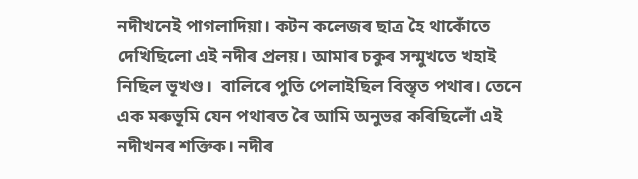নদীখনেই পাগলাদিয়া। কটন কলেজৰ ছাত্ৰ হৈ থাকোঁতে দেখিছিলো এই নদীৰ প্ৰলয়। আমাৰ চকুৰ সন্মুখতে খহাই নিছিল ভূখণ্ড।  বালিৰে পুতি পেলাইছিল বিস্তৃত পথাৰ। তেনে এক মৰুভূমি যেন পথাৰত ৰৈ আমি অনুভৱ কৰিছিলোঁ এই নদীখনৰ শক্তিক। নদীৰ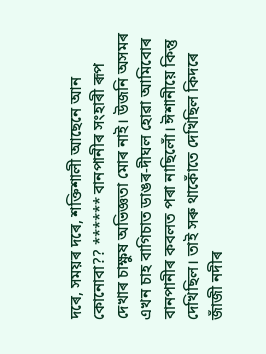দৰে, সময়ৰ দৰে, শক্তিশালী আছেনে আন কোনোবা?? ****** বানপানীৰ সংহাৰী ৰূপ দেখাৰ চাক্ষুষ অভিজ্ঞতা মোৰ নাই। উজনি অসমৰ এখন চাহ বাগিচাত ডাঙৰ-দীঘল হোৱা আমিবোৰ বানপানীৰ কবলত পৰা নাছিলোঁ। ঈশানীয়ে কিন্তু দেখিছিল। তাই সৰু থাকোঁতে দেখিছিল কিদৰে জাঁজী নদীৰ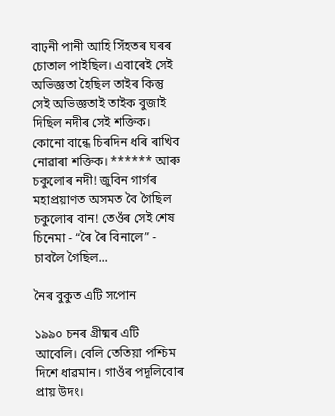বাঢ়নী পানী আহি সিঁহতৰ ঘৰৰ চোতাল পাইছিল। এবাৰেই সেই অভিজ্ঞতা হৈছিল তাইৰ কিন্তু সেই অভিজ্ঞতাই তাইক বুজাই দিছিল নদীৰ সেই শক্তিক। কোনো বান্ধে চিৰদিন ধৰি ৰাখিব নোৱাৰা শক্তিক। ****** আৰু চকুলোৰ নদী! জুবিন গাৰ্গৰ মহাপ্ৰয়াণত অসমত বৈ গৈছিল চকুলোৰ বান! তেওঁৰ সেই শেষ চিনেমা - “ৰৈ ৰৈ বিনালে” - চাবলৈ গৈছিল...

নৈৰ বুকুত এটি সপোন

১৯৯০ চনৰ গ্ৰীষ্মৰ এটি আবেলি। বেলি তেতিয়া পশ্চিম দিশে ধাৱমান। গাওঁৰ পদূলিবোৰ প্ৰায় উদং।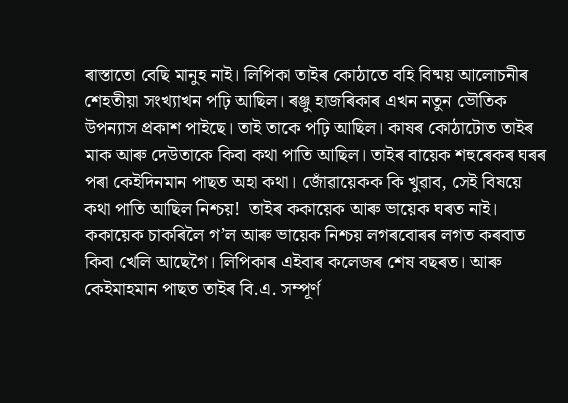ৰাস্তাতো বেছি মানুহ নাই। লিপিকা তাইৰ কোঠাতে বহি বিষ্ময় আলোচনীৰ শেহতীয়া সংখ্যাখন পঢ়ি আছিল। ৰঞ্জু হাজৰিকাৰ এখন নতুন ভৌতিক উপন্যাস প্ৰকাশ পাইছে। তাই তাকে পঢ়ি আছিল। কাষৰ কোঠাটোত তাইৰ মাক আৰু দেউতাকে কিবা কথা পাতি আছিল। তাইৰ বায়েক শহুৰেকৰ ঘৰৰ পৰা কেইদিনমান পাছত অহা কথা। জোঁৱায়েকক কি খুৱাব, সেই বিষয়ে কথা পাতি আছিল নিশ্চয়!  তাইৰ ককায়েক আৰু ভায়েক ঘৰত নাই। ককায়েক চাকৰিলৈ গ’ল আৰু ভায়েক নিশ্চয় লগৰবোৰৰ লগত কৰবাত কিবা খেলি আছেগৈ। লিপিকাৰ এইবাৰ কলেজৰ শেষ বছৰত। আৰু কেইমাহমান পাছত তাইৰ বি.এ. সম্পূৰ্ণ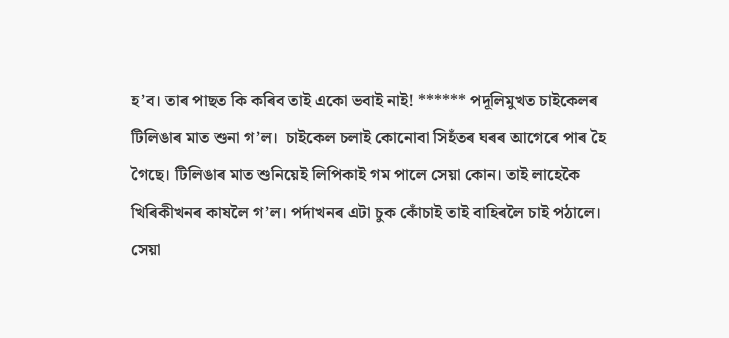হ’ব। তাৰ পাছত কি কৰিব তাই একো ভবাই নাই! ****** পদূলিমুখত চাইকেলৰ টিলিঙাৰ মাত শুনা গ’ল।  চাইকেল চলাই কোনোবা সিহঁতৰ ঘৰৰ আগেৰে পাৰ হৈ গৈছে। টিলিঙাৰ মাত শুনিয়েই লিপিকাই গম পালে সেয়া কোন। তাই লাহেকৈ খিৰিকীখনৰ কাষলৈ গ’ল। পৰ্দাখনৰ এটা চুক কোঁচাই তাই বাহিৰলৈ চাই পঠালে। সেয়া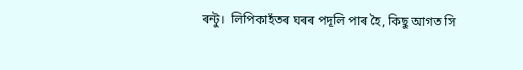ৰন্টু।  লিপিকাহঁতৰ ঘৰৰ পদূলি পাৰ হৈ, কিছু আগত সি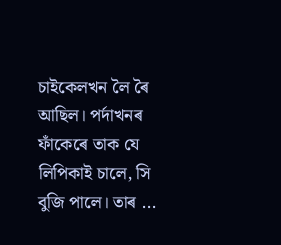চাইকেলখন লৈ ৰৈ আছিল। পৰ্দাখনৰ ফাঁকেৰে তাক যে লিপিকাই চালে, সি বুজি পালে। তাৰ ...